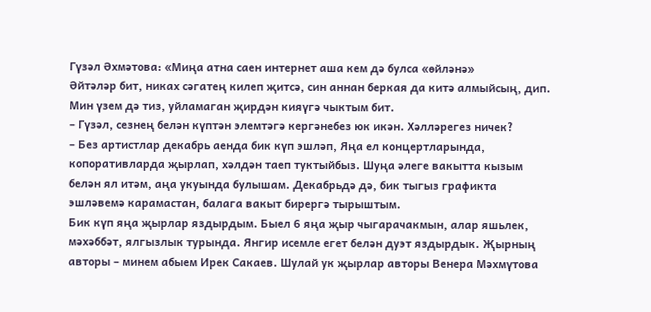Гүзәл Әхмәтова: «Миңа атна саен интернет аша кем дә булса «өйләнә»
Әйтәләр бит, никах сәгатең килеп җитсә, син аннан беркая да китә алмыйсың, дип. Мин үзем дә тиз, уйламаган җирдән кияүгә чыктым бит.
– Гүзәл, сезнең белән күптән элемтәгә кергәнебез юк икән. Хәлләрегез ничек?
– Без артистлар декабрь аенда бик күп эшләп, Яңа ел концертларында, копоративларда җырлап, хәлдән таеп туктыйбыз. Шуңа әлеге вакытта кызым белән ял итәм, аңа укуында булышам. Декабрьдә дә, бик тыгыз графикта эшләвемә карамастан, балага вакыт бирергә тырыштым.
Бик күп яңа җырлар яздырдым. Быел 6 яңа җыр чыгарачакмын, алар яшьлек, мәхәббәт, ялгызлык турында. Янгир исемле егет белән дуэт яздырдык. Җырның авторы – минем абыем Ирек Сакаев. Шулай ук җырлар авторы Венера Мәхмүтова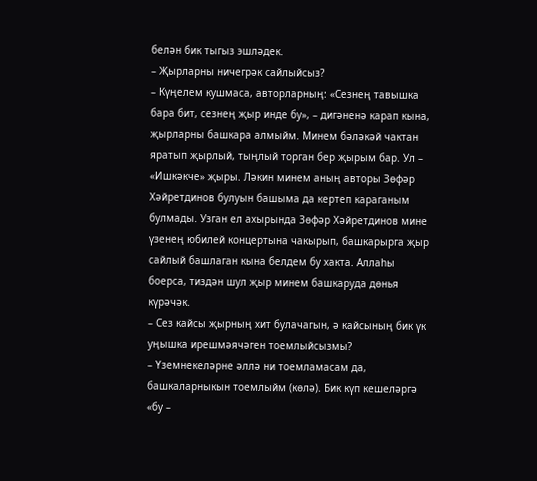белән бик тыгыз эшләдек.
– Җырларны ничегрәк сайлыйсыз?
– Күңелем кушмаса, авторларның: «Сезнең тавышка бара бит, сезнең җыр инде бу», – дигәненә карап кына, җырларны башкара алмыйм. Минем бәләкәй чактан яратып җырлый, тыңлый торган бер җырым бар. Ул – «Ишкәкче» җыры. Ләкин минем аның авторы Зөфәр Хәйретдинов булуын башыма да кертеп караганым булмады. Узган ел ахырында Зөфәр Хәйретдинов мине үзенең юбилей концертына чакырып, башкарырга җыр сайлый башлаган кына белдем бу хакта. Аллаһы боерса, тиздән шул җыр минем башкаруда дөнья күрәчәк.
– Сез кайсы җырның хит булачагын, ә кайсының бик үк уңышка ирешмәячәген тоемлыйсызмы?
– Үземнекеләрне әллә ни тоемламасам да, башкаларныкын тоемлыйм (көлә). Бик күп кешеләргә «бу –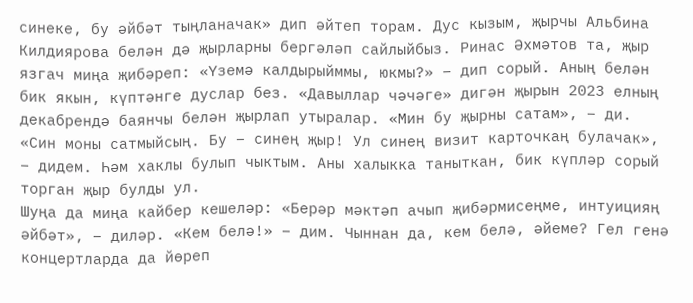синеке, бу әйбәт тыңланачак» дип әйтеп торам. Дус кызым, җырчы Альбина Килдиярова белән дә җырларны бергәләп сайлыйбыз. Ринас Әхмәтов та, җыр язгач миңа җибәреп: «Үземә калдырыйммы, юкмы?» – дип сорый. Аның белән бик якын, күптәнге дуслар без. «Давыллар чәчәге» дигән җырын 2023 елның декабрендә баянчы белән җырлап утыралар. «Мин бу җырны сатам», – ди. «Син моны сатмыйсың. Бу – синең җыр! Ул синең визит карточкаң булачак», – дидем. Һәм хаклы булып чыктым. Аны халыкка таныткан, бик күпләр сорый торган җыр булды ул.
Шуңа да миңа кайбер кешеләр: «Берәр мәктәп ачып җибәрмисеңме, интуицияң әйбәт», – диләр. «Кем белә!» – дим. Чыннан да, кем белә, әйеме? Гел генә концертларда да йөреп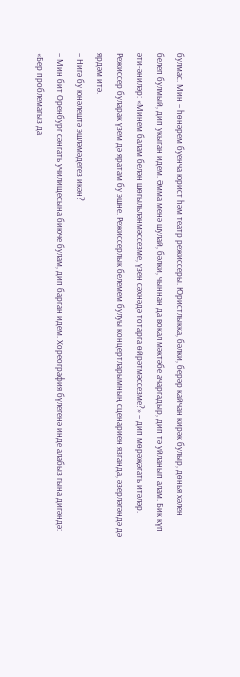булмас. Мин – һөнәрем буенча юрист һәм театр режиссеры. Юристлыкка, бәлки, берәр кайчан кирәк булыр, дөнья хәлен белеп булмый, дип укыган идем. Әмма менә шулай, бәлки, чыннан да вокал мәктәбе ачаргадыр, дип тә уйланып алам. Бик күп әти-әниләр: «Минем балам белән шөгыльләнмәссезме, үзен сәхнәдә тотарга өйрәтмәссезме?» – дип мөрәҗәгать итәләр. Режиссер буларак үзем дә яратам бу эшне. Режиссерлык белемем булуы концертларымның сценариен язганда, әзерләгәндә дә ярдәм итә.
– Нигә бу юнәлештә эшләмәдегез икән?
– Мин бит Оренбург сәнгать училищесына биюче булам, дип барган идем. Хореография бүлегенә инде алабыз гына дигәндә: «Бер проблемагыз да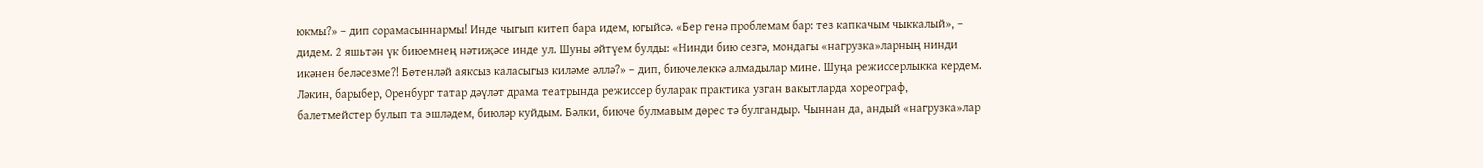юкмы?» – дип сорамасыннармы! Инде чыгып китеп бара идем, югыйсә. «Бер генә проблемам бар: тез капкачым чыккалый», – дидем. 2 яшьтән үк биюемнең нәтиҗәсе инде ул. Шуны әйтүем булды: «Нинди бию сезгә, мондагы «нагрузка»ларның нинди икәнен беләсезме?! Бөтенләй аяксыз каласыгыз киләме әллә?» – дип, биючелеккә алмадылар мине. Шуңа режиссерлыкка кердем.
Ләкин, барыбер, Оренбург татар дәүләт драма театрында режиссер буларак практика узган вакытларда хореограф, балетмейстер булып та эшләдем, биюләр куйдым. Бәлки, биюче булмавым дөрес тә булгандыр. Чыннан да, андый «нагрузка»лар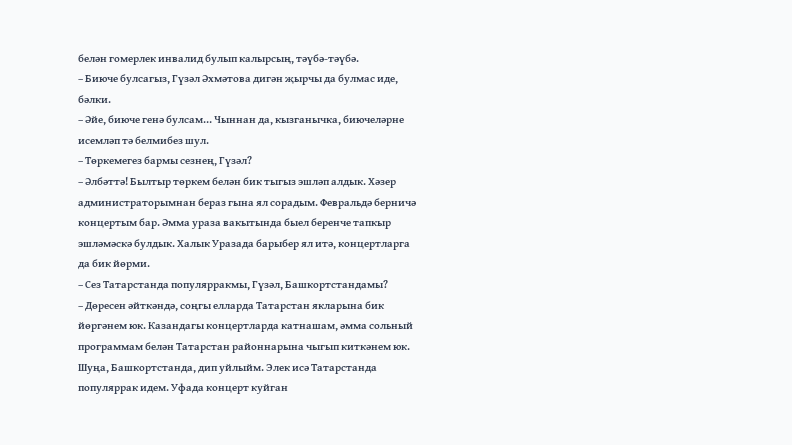белән гомерлек инвалид булып калырсың, тәүбә-тәүбә.
– Биюче булсагыз, Гүзәл Әхмәтова дигән җырчы да булмас иде, бәлки.
– Әйе, биюче генә булсам… Чыннан да, кызганычка, биючеләрне исемләп тә белмибез шул.
– Төркемегез бармы сезнең, Гүзәл?
– Әлбәттә! Былтыр төркем белән бик тыгыз эшләп алдык. Хәзер администраторымнан бераз гына ял сорадым. Февральдә берничә концертым бар. Әмма ураза вакытында быел беренче тапкыр эшләмәскә булдык. Халык Уразада барыбер ял итә, концертларга да бик йөрми.
– Сез Татарстанда популярракмы, Гүзәл, Башкортстандамы?
– Дөресен әйткәндә, соңгы елларда Татарстан якларына бик йөргәнем юк. Казандагы концертларда катнашам, әмма сольный программам белән Татарстан районнарына чыгып киткәнем юк. Шуңа, Башкортстанда, дип уйлыйм. Элек исә Татарстанда популяррак идем. Уфада концерт куйган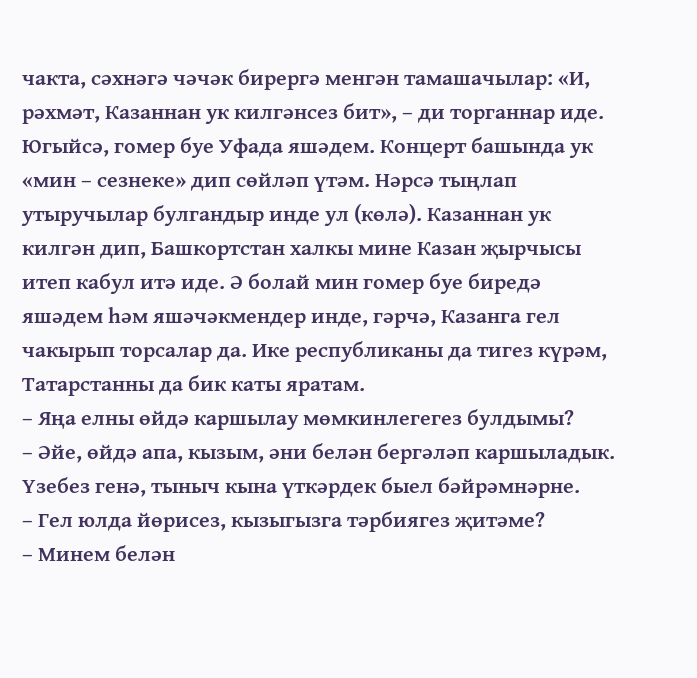чакта, сәхнәгә чәчәк бирергә менгән тамашачылар: «И, рәхмәт, Казаннан ук килгәнсез бит», – ди торганнар иде. Югыйсә, гомер буе Уфада яшәдем. Концерт башында ук «мин – сезнеке» дип сөйләп үтәм. Нәрсә тыңлап утыручылар булгандыр инде ул (көлә). Казаннан ук килгән дип, Башкортстан халкы мине Казан җырчысы итеп кабул итә иде. Ә болай мин гомер буе биредә яшәдем һәм яшәчәкмендер инде, гәрчә, Казанга гел чакырып торсалар да. Ике республиканы да тигез күрәм, Татарстанны да бик каты яратам.
– Яңа елны өйдә каршылау мөмкинлегегез булдымы?
– Әйе, өйдә апа, кызым, әни белән бергәләп каршыладык. Үзебез генә, тыныч кына үткәрдек быел бәйрәмнәрне.
– Гел юлда йөрисез, кызыгызга тәрбиягез җитәме?
– Минем белән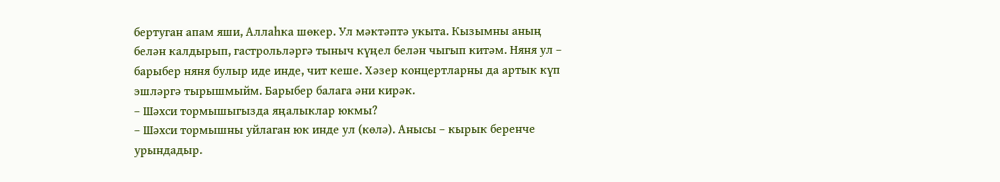бертуган апам яши, Аллаһка шөкер. Ул мәктәптә укыта. Кызымны аның белән калдырып, гастрольләргә тыныч күңел белән чыгып китәм. Няня ул – барыбер няня булыр иде инде, чит кеше. Хәзер концертларны да артык күп эшләргә тырышмыйм. Барыбер балага әни кирәк.
– Шәхси тормышыгызда яңалыклар юкмы?
– Шәхси тормышны уйлаган юк инде ул (көлә). Анысы – кырык беренче урындадыр.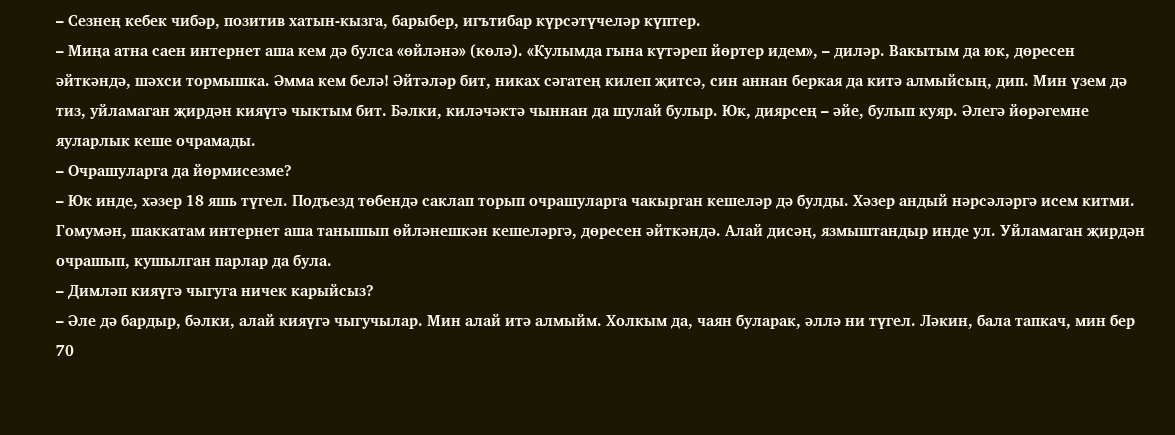– Сезнең кебек чибәр, позитив хатын-кызга, барыбер, игътибар күрсәтүчеләр күптер.
– Миңа атна саен интернет аша кем дә булса «өйләнә» (көлә). «Кулымда гына күтәреп йөртер идем», – диләр. Вакытым да юк, дөресен әйткәндә, шәхси тормышка. Әмма кем белә! Әйтәләр бит, никах сәгатең килеп җитсә, син аннан беркая да китә алмыйсың, дип. Мин үзем дә тиз, уйламаган җирдән кияүгә чыктым бит. Бәлки, киләчәктә чыннан да шулай булыр. Юк, диярсең – әйе, булып куяр. Әлегә йөрәгемне яуларлык кеше очрамады.
– Очрашуларга да йөрмисезме?
– Юк инде, хәзер 18 яшь түгел. Подъезд төбендә саклап торып очрашуларга чакырган кешеләр дә булды. Хәзер андый нәрсәләргә исем китми. Гомумән, шаккатам интернет аша танышып өйләнешкән кешеләргә, дөресен әйткәндә. Алай дисәң, язмыштандыр инде ул. Уйламаган җирдән очрашып, кушылган парлар да була.
– Димләп кияүгә чыгуга ничек карыйсыз?
– Әле дә бардыр, бәлки, алай кияүгә чыгучылар. Мин алай итә алмыйм. Холкым да, чаян буларак, әллә ни түгел. Ләкин, бала тапкач, мин бер 70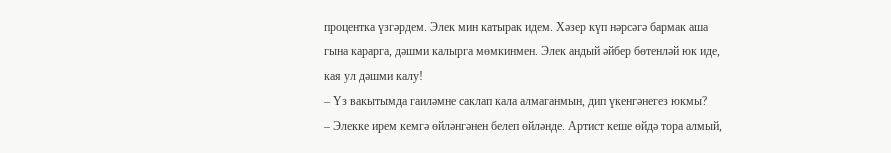процентка үзгәрдем. Элек мин катырак идем. Хәзер күп нәрсәгә бармак аша гына карарга, дәшми калырга мөмкинмен. Элек андый әйбер бөтенләй юк иде, кая ул дәшми калу!
– Үз вакытымда гаиләмне саклап кала алмаганмын, дип үкенгәнегез юкмы?
– Элекке ирем кемгә өйләнгәнен белеп өйләнде. Артист кеше өйдә тора алмый,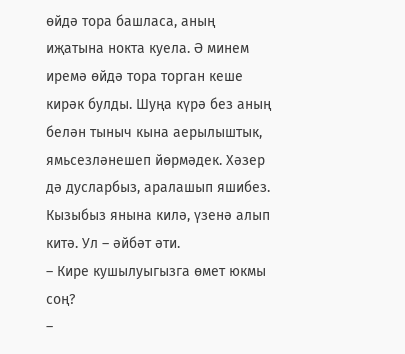өйдә тора башласа, аның иҗатына нокта куела. Ә минем иремә өйдә тора торган кеше кирәк булды. Шуңа күрә без аның белән тыныч кына аерылыштык, ямьсезләнешеп йөрмәдек. Хәзер дә дусларбыз, аралашып яшибез. Кызыбыз янына килә, үзенә алып китә. Ул – әйбәт әти.
– Кире кушылуыгызга өмет юкмы соң?
–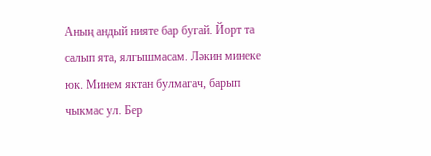Аның андый нияте бар бугай. Йорт та салып ята, ялгышмасам. Ләкин минеке юк. Минем яктан булмагач, барып чыкмас ул. Бер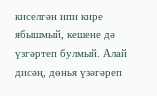киселгән ипи кире ябышмый, кешене дә үзгәртеп булмый. Алай дисәң, дөнья үзәгәреп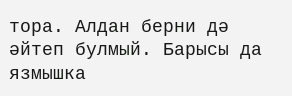тора. Алдан берни дә әйтеп булмый. Барысы да язмышка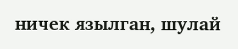ничек язылган, шулай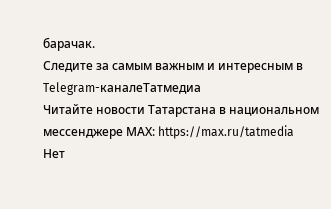барачак.
Следите за самым важным и интересным в Telegram-каналеТатмедиа
Читайте новости Татарстана в национальном мессенджере MАХ: https://max.ru/tatmedia
Нет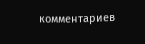комментариев